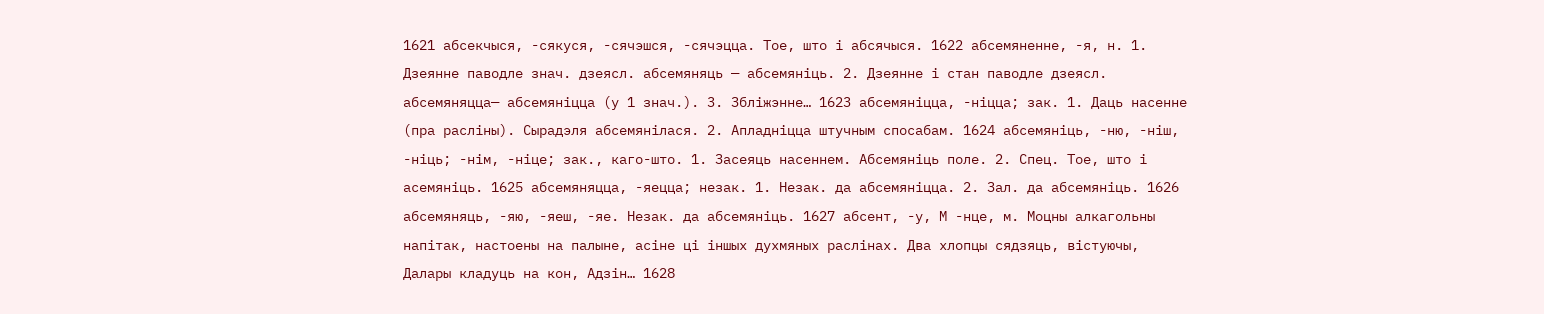1621 абсекчыся, -сякуся, -сячэшся, -сячэцца. Тое, што і абсячыся. 1622 абсемяненне, -я, н. 1. Дзеянне паводле знач. дзеясл. абсемяняць — абсемяніць. 2. Дзеянне і стан паводле дзеясл. абсемяняцца— абсемяніцца (у 1 знач.). 3. Збліжэнне… 1623 абсемяніцца, -ніцца; зак. 1. Даць насенне (пра расліны). Сырадэля абсемянілася. 2. Апладніцца штучным спосабам. 1624 абсемяніць, -ню, -ніш, -ніць; -нім, -ніце; зак., каго-што. 1. Засеяць насеннем. Абсемяніць поле. 2. Спец. Тое, што і асемяніць. 1625 абсемяняцца, -яецца; незак. 1. Незак. да абсемяніцца. 2. Зал. да абсемяніць. 1626 абсемяняць, -яю, -яеш, -яе. Незак. да абсемяніць. 1627 абсент, -у, М -нце, м. Моцны алкагольны напітак, настоены на палыне, асіне ці іншых духмяных раслінах. Два хлопцы сядзяць, вістуючы, Далары кладуць на кон, Адзін… 1628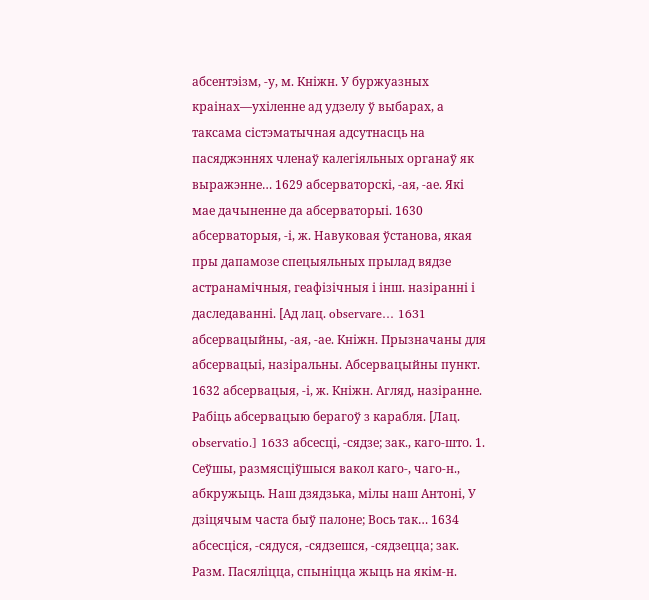абсентэізм, -у, м. Кніжн. У буржуазных краінах—ухіленне ад удзелу ў выбарах, а таксама сістэматычная адсутнасць на пасяджэннях членаў калегіяльных органаў як выражэнне… 1629 абсерваторскі, -ая, -ае. Які мае дачыненне да абсерваторыі. 1630 абсерваторыя, -і, ж. Навуковая ўстанова, якая пры дапамозе спецыяльных прылад вядзе астранамічныя, геафізічныя і інш. назіранні і даследаванні. [Ад лац. observare… 1631 абсервацыйны, -ая, -ае. Кніжн. Прызначаны для абсервацыі, назіральны. Абсервацыйны пункт. 1632 абсервацыя, -і, ж. Кніжн. Агляд, назіранне. Рабіць абсервацыю берагоў з карабля. [Лац. observatio.] 1633 абсесці, -сядзе; зак., каго-што. 1. Сеўшы, размясціўшыся вакол каго-, чаго-н., абкружыць. Наш дзядзька, мілы наш Антоні, У дзіцячым часта быў палоне; Вось так… 1634 абсесціся, -сядуся, -сядзешся, -сядзецца; зак. Разм. Пасяліцца, спыніцца жыць на якім-н.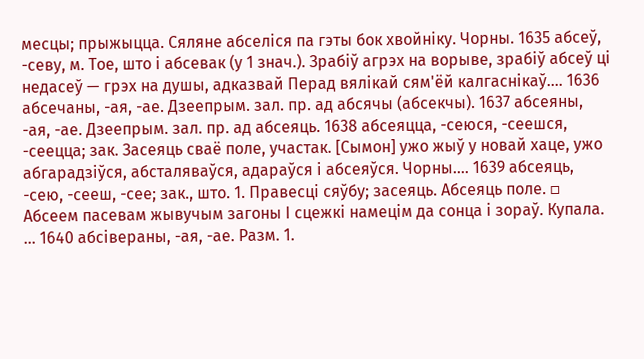месцы; прыжыцца. Сяляне абселіся па гэты бок хвойніку. Чорны. 1635 абсеў, -севу, м. Тое, што і абсевак (у 1 знач.). Зрабіў агрэх на ворыве, зрабіў абсеў ці недасеў — грэх на душы, адказвай Перад вялікай сям'ёй калгаснікаў.… 1636 абсечаны, -ая, -ае. Дзеепрым. зал. пр. ад абсячы (абсекчы). 1637 абсеяны, -ая, -ае. Дзеепрым. зал. пр. ад абсеяць. 1638 абсеяцца, -сеюся, -сеешся, -сеецца; зак. Засеяць сваё поле, участак. [Сымон] ужо жыў у новай хаце, ужо абгарадзіўся, абсталяваўся, адараўся і абсеяўся. Чорны.… 1639 абсеяць, -сею, -сееш, -сее; зак., што. 1. Правесці сяўбу; засеяць. Абсеяць поле. □ Абсеем пасевам жывучым загоны І сцежкі намецім да сонца і зораў. Купала. … 1640 абсівераны, -ая, -ае. Разм. 1.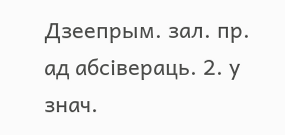Дзеепрым. зал. пр. ад абсівераць. 2. у знач.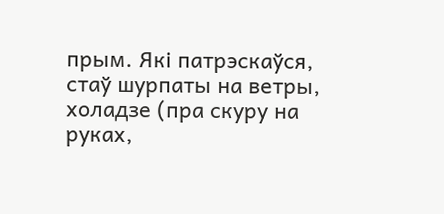прым. Які патрэскаўся, стаў шурпаты на ветры, холадзе (пра скуру на руках,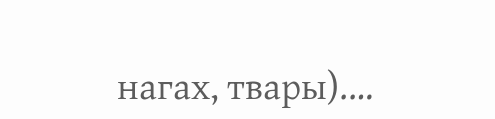нагах, твары).…